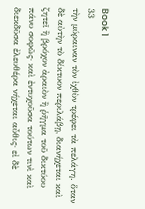Book 1
33
τὴν μύραιναν τὸν ἰχθὺν τρέφει τὰ πελάγη. ὅταν δὲ αὐτὴν τὸ δίκτυον περιλάβῃ, διανήχεται καὶ ζητεῖ ἢ βρόχον ἀραιὸν ἢ ῥῆγμα τοῦ δικτύου πάνυ σοφῶς· καὶ ἐντυχοῦσα τούτων τινὶ καὶ διεκδῦσα ἐλευθέρα νήχεται αὖθις· εἰ δὲ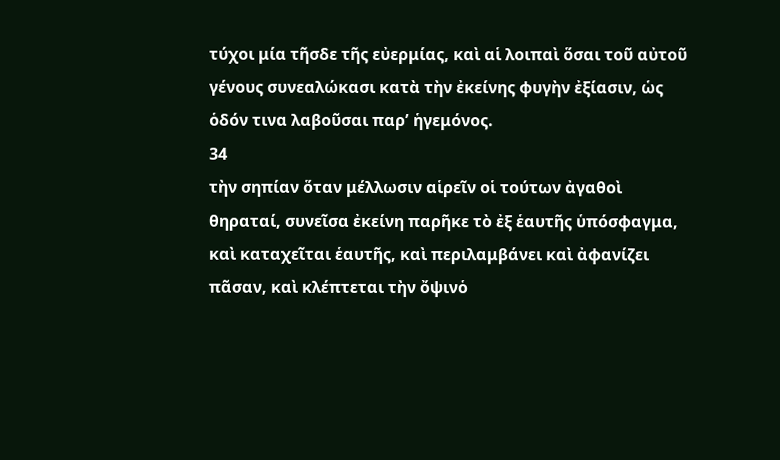τύχοι μία τῆσδε τῆς εὐερμίας, καὶ αἱ λοιπαὶ ὅσαι τοῦ αὐτοῦ γένους συνεαλώκασι κατὰ τὴν ἐκείνης φυγὴν ἐξίασιν, ὡς ὁδόν τινα λαβοῦσαι παρʼ ἡγεμόνος.
34
τὴν σηπίαν ὅταν μέλλωσιν αἱρεῖν οἱ τούτων ἀγαθοὶ θηραταί, συνεῖσα ἐκείνη παρῆκε τὸ ἐξ ἑαυτῆς ὑπόσφαγμα, καὶ καταχεῖται ἑαυτῆς, καὶ περιλαμβάνει καὶ ἀφανίζει πᾶσαν, καὶ κλέπτεται τὴν ὄψινὁ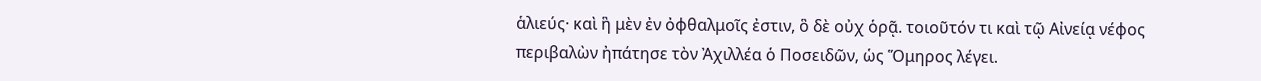ἁλιεύς· καὶ ἣ μὲν ἐν ὀφθαλμοῖς ἐστιν, ὃ δὲ οὐχ ὁρᾷ. τοιοῦτόν τι καὶ τῷ Αἰνείᾳ νέφος περιβαλὼν ἠπάτησε τὸν Ἀχιλλέα ὁ Ποσειδῶν, ὡς Ὅμηρος λέγει.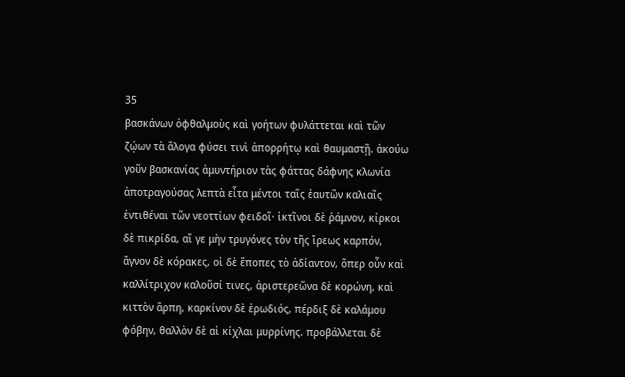35
βασκάνων ὀφθαλμοὺς καὶ γοήτων φυλάττεται καὶ τῶν ζῴων τὰ ἄλογα φύσει τινὶ ἀπορρήτῳ καὶ θαυμαστῇ. ἀκούω γοῦν βασκανίας ἀμυντήριον τὰς φάττας δάφνης κλωνία ἀποτραγούσας λεπτὰ εἶτα μέντοι ταῖς ἑαυτῶν καλιαῖς ἐντιθέναι τῶν νεοττίων φειδοῖ· ἰκτῖνοι δὲ ῥάμνον, κίρκοι δὲ πικρίδα, αἵ γε μὴν τρυγόνες τὸν τῆς ἴρεως καρπόν, ἄγνον δὲ κόρακες, οἱ δὲ ἔποπες τὸ ἀδίαντον, ὅπερ οὖν καὶ καλλίτριχον καλοῦσί τινες, ἀριστερεῶνα δὲ κορώνη, καὶ κιττὸν ἅρπη, καρκίνον δὲ ἐρωδιός, πέρδιξ δὲ καλάμου φόβην, θαλλὸν δὲ αἱ κίχλαι μυρρίνης. προβάλλεται δὲ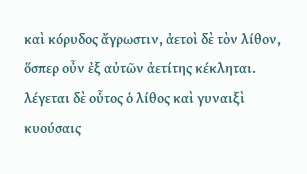καὶ κόρυδος ἄγρωστιν, ἀετοὶ δὲ τὸν λίθον, ὅσπερ οὖν ἐξ αὐτῶν ἀετίτης κέκληται. λέγεται δὲ οὗτος ὁ λίθος καὶ γυναιξὶ κυούσαις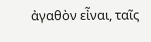ἀγαθὸν εἶναι, ταῖς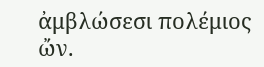ἀμβλώσεσι πολέμιος ὤν.